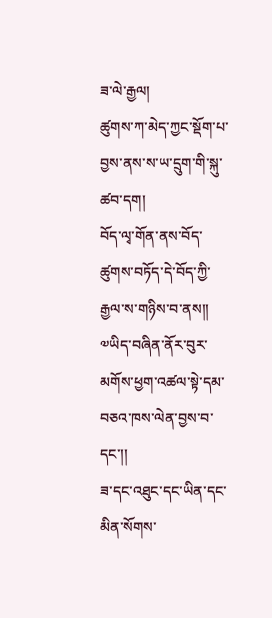ཟ་ལེ་རྒྱལ།
ཚུགས་ཀ་མེད་ཀྱང་སྡོག་པ་བྱས་ནས་ས་ཡ་དྲུག་གི་སྐུ་ཚབ་དག།
བོད་ལྭ་གོན་ནས་བོད་ཚུགས་བཏོད་དེ་བོད་ཀྱི་རྒྱལ་ས་གཉིས་བ་ནས།།
༧ཡིད་བཞིན་ནོར་བུར་མགོས་ཕྱག་འཚལ་སྟེ་དམ་བཅའ་ཁས་ལེན་བྱས་བ་དང་།།
ཟ་དང་འཐུང་དང་ཡིན་དང་མིན་སོགས་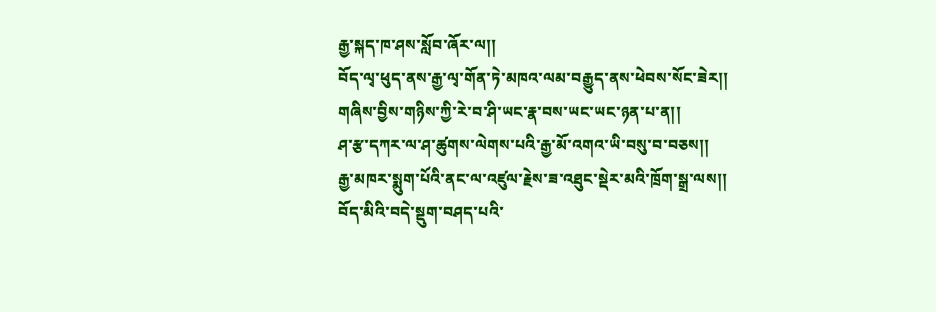རྒྱ་སྐད་ཁ་ཤས་སློབ་ཞོར་ལ།།
བོད་ལྭ་ཕུད་ནས་རྒྱ་ལྭ་གོན་ཏེ་མཁའ་ལམ་བརྒྱུད་ནས་ཕེབས་སོང་ཟེར།།
གཞིས་བྱིས་གཉིས་ཀྱི་རེ་བ་ཤི་ཡང་རྣ་བས་ཡང་ཡང་ཉན་པ་ན།།
ཤ་རྩ་དཀར་ལ་ཤ་ཚུགས་ལེགས་པའི་རྒྱ་མོ་འགའ་ཡི་བསུ་བ་བཅས།།
རྒྱ་མཁར་སྨུག་པོའི་ནང་ལ་འཛུལ་རྗེས་ཟ་འཐུང་སྡེར་མའི་ཁྲོག་སྒྲ་ལས།།
བོད་མིའི་བདེ་སྡུག་བཤད་པའི་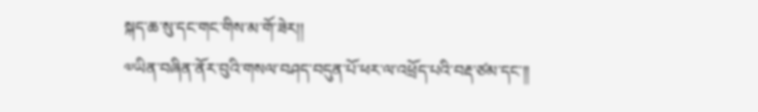སྐད་ཆ་སུ་དང་གང་གིས་མ་གོ་ཟེར།།
༧ཡིན་བཞིན་ནོར་བུའི་གསལ་བཤད་བདུན་པོ་ཕར་ལ་འཕྲོད་པའི་བརྡ་ཙམ་དང་།།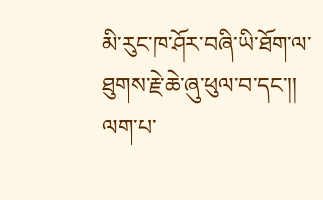མི་རུང་ཁ་ཤོར་བཞི་ཡི་ཐོག་ལ་ཐུགས་རྗེ་ཆེ་ཞུ་ཕུལ་བ་དང་།།
ལག་པ་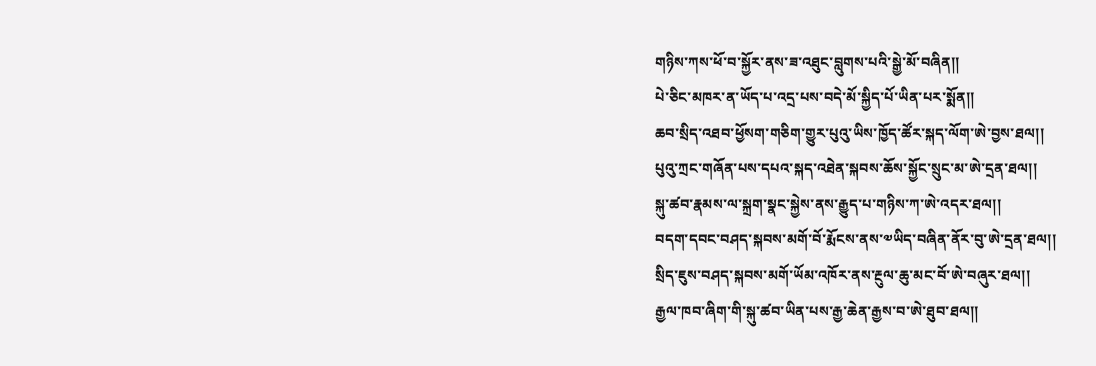གཉིས་ཀས་ཕོ་བ་སྐྱོར་ནས་ཟ་འཐུང་བླུགས་པའི་སྒྱེ་མོ་བཞིན།།
པེ་ཅིང་མཁར་ན་ཡོད་པ་འདྲ་པས་བདེ་མོ་སྐྱིད་པོ་ཡིན་པར་སྨོན།།
ཆབ་སྲིད་འཐབ་ཕྱོསག་གཅིག་གྱུར་པུའུ་ཡིས་ཁྱོད་ཚོར་སྐད་ལོག་ཨེ་བྱས་ཐལ།།
པུའུ་ཀྲང་གཞོན་པས་དཔའ་སྐད་འཐེན་སྐབས་ཆོས་སྐྱོང་སྲུང་མ་ཨེ་དྲན་ཐལ།།
སྐུ་ཚབ་རྣམས་ལ་སྐྲག་སྣང་སྐྱེས་ནས་རྒྱུད་པ་གཉིས་ཀ་ཨེ་འདར་ཐལ།།
བདག་དབང་བཤད་སྐབས་མགོ་བོ་རྨོངས་ནས་༧ཡིད་བཞིན་ནོར་བུ་ཨེ་དྲན་ཐལ།།
སྲིད་ཇུས་བཤད་སྐབས་མགོ་ཡོམ་འཁོར་ནས་རྔུལ་ཆུ་མང་བོ་ཨེ་བཞུར་ཐལ།།
རྒྱལ་ཁབ་ཞིག་གི་སྐུ་ཚབ་ཡིན་པས་རྒྱ་ཆེན་རྒྱས་བ་ཨེ་ཐུབ་ཐལ།།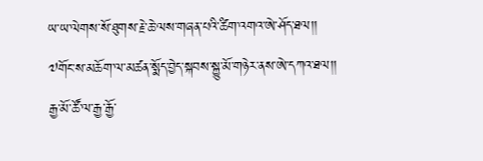ཡ་ཡ་ལེགས་སོ་ཐུགས་རྗེ་ཆེ་ལས་གཞན་པའི་ཚིག་འགའ་ཨེ་ཤོད་ཐལ།།
༧གོང་ས་མཆོག་ལ་མཚན་སྨོད་བྱེད་སྐབས་སྐྱུ་མོ་གཉེར་ནས་ཨེ་དཀའ་ཐལ།།
རྒྱ་མོ་ཚོ་ལ་རྒྱ་རྒྱོ་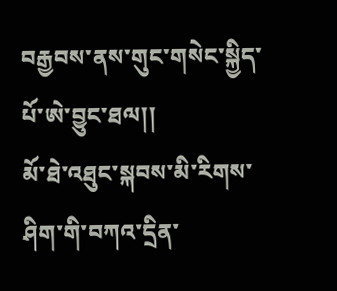བརྒྱབས་ནས་གུང་གསེང་སྐྱིད་པོ་ཨེ་བྱུང་ཐལ།།
མོ་ཐེ་འཐུང་སྐབས་མི་རིགས་ཤིག་གི་བཀའ་དྲིན་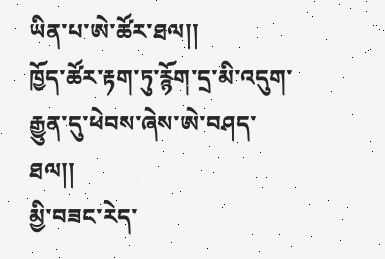ཡིན་པ་ཨེ་ཚོར་ཐལ།།
ཁྱོད་ཚོར་རྟག་ཏུ་རྙོག་དྲ་མི་འདུག་རྒྱུན་དུ་ཕེབས་ཞེས་ཨེ་བཤད་ཐལ།།
མྱི་བཟང་རེད་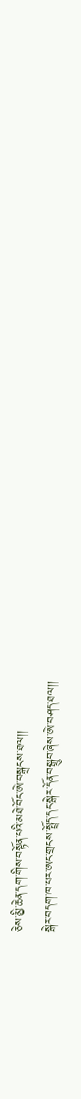ཅེས་མྱི་ཆེན་དག་གིས་བསྟོན་པའི་མཐེ་བོང་ཨེ་བསྒྲངས་ཐལ།།
སྒེར་བདག་ཁ་པར་ཨང་གྲངས་སྤྲོད་དང་སྒེར་དོན་བསྒྲུབ་ཞེས་ཨེ་བཤད་ཐལ།།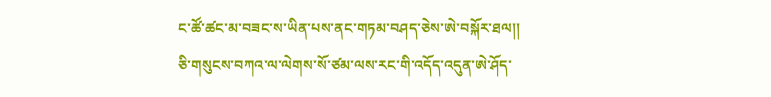ང་ཚོ་ཚང་མ་བཟང་ས་ཡིན་པས་ནང་གཏམ་བཤད་ཅེས་ཨེ་བསྐོར་ཐལ།།
ཅི་གསུངས་བཀའ་ལ་ལེགས་སོ་ཙམ་ལས་རང་གི་འདོད་འདུན་ཨེ་ཤོད་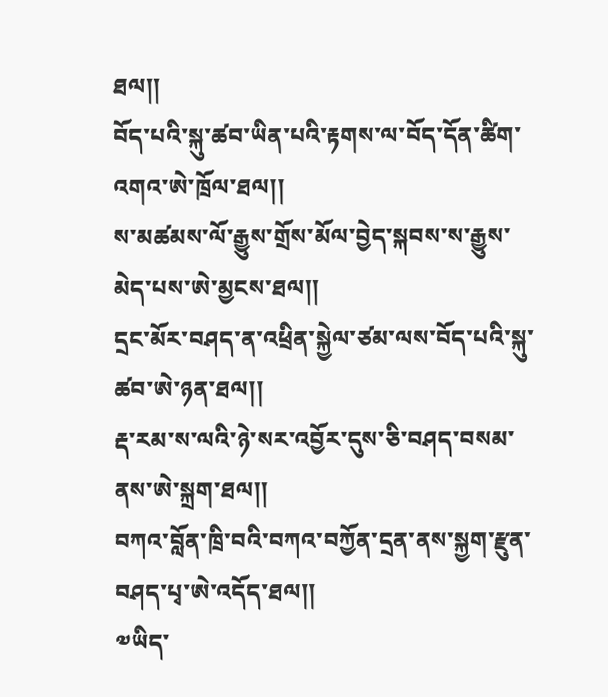ཐལ།།
བོད་པའི་སྐུ་ཚབ་ཡིན་པའི་རྟགས་ལ་བོད་དོན་ཚིག་འགའ་ཨེ་ཁྲོལ་ཐལ།།
ས་མཚམས་ལོ་རྒྱུས་གྲོས་མོལ་བྱེད་སྐབས་ས་རྒྱུས་མེད་པས་ཨེ་མྱངས་ཐལ།།
དྲང་མོར་བཤད་ན་འཕྲིན་སྐྱེལ་ཙམ་ལས་བོད་པའི་སྐུ་ཚབ་ཨེ་ཉན་ཐལ།།
རྡ་རམ་ས་ལའི་ཉེ་སར་འབྱོར་དུས་ཅི་བཤད་བསམ་ནས་ཨེ་སྐྲག་ཐལ།།
བཀའ་བློན་ཁྲི་བའི་བཀའ་བཀྱོན་དྲན་ནས་སྐྱག་རྫུན་བཤད་པྭ་ཨེ་འདོད་ཐལ།།
༧ཡིད་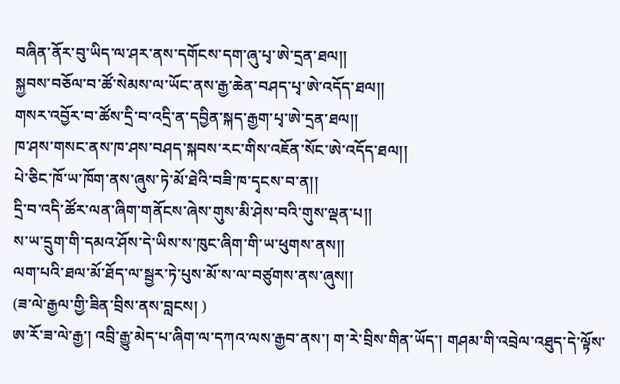བཞིན་ནོར་བུ་ཡིད་ལ་ཤར་ནས་དགོངས་དག་ཞུ་པྭ་ཨེ་དྲན་ཐལ།།
སྐྱབས་བཅོལ་བ་ཚོ་སེམས་ལ་ཡོང་ནས་རྒྱ་ཆེན་བཤད་པྭ་ཨེ་འདོད་ཐལ།།
གསར་འབྱོར་བ་ཚོས་དྲི་བ་འདྲི་ན་དབྱིན་སྐད་རྒྱག་པྭ་ཨེ་དྲན་ཐལ།།
ཁ་ཤས་གསང་ནས་ཁ་ཤས་བཤད་སྐབས་རང་གིས་འཇོན་སོང་ཨེ་འདོད་ཐལ།།
པེ་ཅིང་ཁོ་ཡ་ཁོག་ནས་ཞུས་ཏེ་མོ་ཐེའི་བཟི་ཁ་དྭངས་བ་ན།།
དྲི་བ་འདི་ཚོར་ལན་ཞིག་གནོངས་ཞེས་གུས་མི་ཤེས་བའི་གུས་ལྡན་པ།།
ས་ཡ་དྲུག་གི་དམའ་ཤོས་དེ་ཡིས་ས་ཁུང་ཞིག་གི་ཡ་ཕུགས་ནས།།
ལག་པའི་ཐལ་མོ་ཐོད་ལ་སྦྱར་ཏེ་པུས་མོ་ས་ལ་བཙུགས་ནས་ཞུས།།
(ཟ་ལེ་རྒྱལ་གྱི་ཟིན་བྲིས་ནས་བླངས། )
ཨ་རོ་ཟ་ལེ་རྒྱ་། འབྲི་རྒྱུ་མེད་པ་ཞིག་ལ་དཀའ་ལས་རྒྱབ་ནས་། ག་རེ་བྲིས་གིན་ཡོད་། གཤམ་གི་འབྲེལ་འཐུད་དེ་ལྟོས་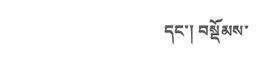དང་། བསྡོམས་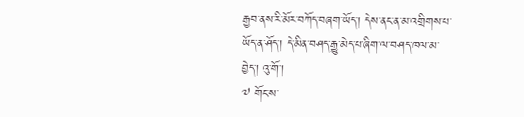རྒྱབ་ནས་རི་མོར་བཀོད་བཞག་ཡོད་། དེས་ནང་ན་མ་འགྲིགས་པ་ཡོད་ན་ཤོད་། དེ་མིན་བཤད་རྒྱུ་མེད་པ་ཞིག་ལ་བཤད་ཁལ་མ་བྱེད་། འུ་གོ་།
༧ གོང་ས་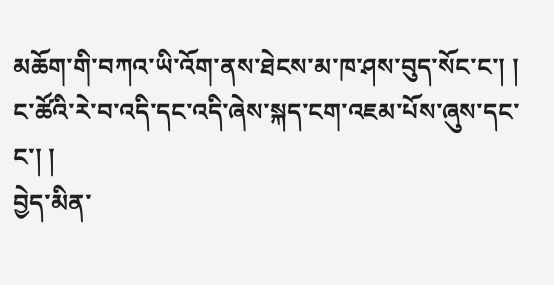མཆོག་གི་བཀའ་ཡི་འོག་ནས་ཐེངས་མ་ཁ་ཤས་བུད་སོང་ང་། །
ང་ཚོའི་རེ་བ་འདི་དང་འདི་ཞེས་སྐད་ངག་འཇམ་པོས་ཞུས་དང་ང་། །
བྱེད་མིན་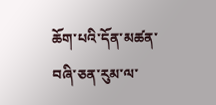ཆོག་པའི་དོན་མཚན་བཞི་ཅན་རུམ་ལ་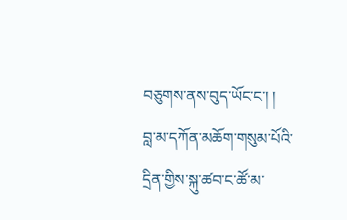བཅུགས་ནས་བུད་ཡོང་ང་། །
བླ་མ་དཀོན་མཆོག་གསུམ་པོའི་དྲིན་གྱིས་སྐུ་ཚབ་ང་ཚོ་མ་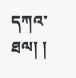དཀའ་ཐལ། །